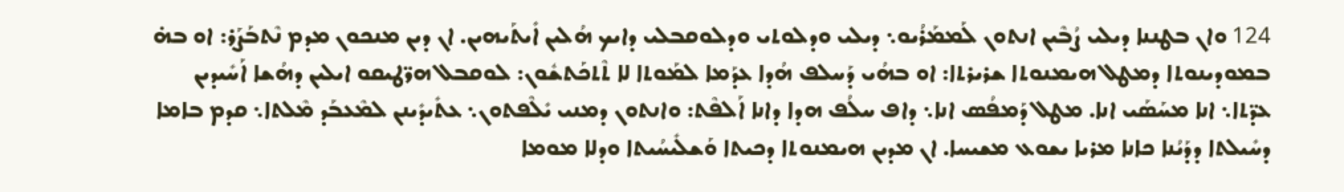124 ܘܐܢ ܒܛܢܢܐ ܕܝܠܝ ܨܳܒܶܝܢ ܐܢܬܘܢ ܠܰܡܡܰܪܳܝܘ܆ ܕܝܠܝ ܘܕܠܘܬܝ ܘܕܠܘܩܒܠܝ ܕܐܝܟ ܗܳܠܝܢ ܐܺܝܬܰܝܗܝܢ. ܐܢ ܕܝܢ ܡܢܟܘܢ ܡܕܡ ܢܶܬܒܰܨܰܪ: ܐܘ ܒܗ̇ ܒܡܘܕܝܢܘܬܐ ܕܡܛܠ ܗܝܡܢܘܬܐ ܫܪܝܪܬܐ: ܐܘ ܒܗܳܝ ܕܰܚܠܦ ܗܳܕܐ ܥܕܰܡܐ ܠܡܰܘܬܐ ܠܐ ܬܶܬܟܰܬܫܽܘܢ: ܠܘܩܒܠ ܗܖ̈ܛܝܩܘ ܐܝܠܝܢ ܕܗܳܫܐ ܐܰܚܺܝܕܝܢ ܥܕ̈ܬܐ܆ ܐܢܐ ܡܚܰܣܰܝ ܐܢܐ. ܡܛܠ ܕܰܡܦܳܣ ܐܢܐ܆ ܕܐܦ ܚܠܳܦ ܗܕܐ ܕܐܢܐ ܐܰܠܦܶܬ: ܘܐܢܬܘܢ ܕܡܢܝ ܝܺܠܶܦܬܘܢ܆ ܥܬܺܝܕܺܝܢܢ ܠܡܶܥܒܰܕ ܡܶܠܬܐ܆ ܩܕܡ ܒܐܡܐ ܕܚܺܝܠܬܐ ܕܕܰܝܳܢܐ ܟܐܢܐ ܡܪܝܐ ܝܫܘܥ ܡܫܝܚܐ. ܐܢ ܡܕܝܢ ܗܝܡܢܘܬܐ ܕܟܝܬܐ ܘܰܫܠܺܝܚܳܝܬܐ ܘܕܠܐ ܡܘܡܐ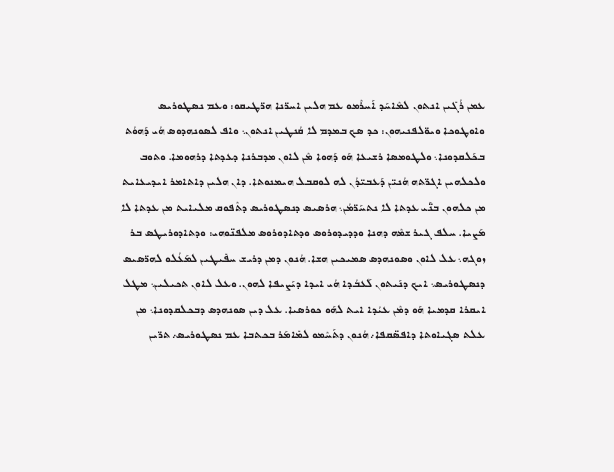ܥܡܢ ܪܳܓܺܝܢ ܐܢܬܘܢ ܠܡܶܐܚܰܕ ܐܰܚܪܶܡܘ ܥܡ ܗܠܝܢ ܐܚܖ̈ܢܐ ܗܖ̈ܛܝܩܘ: ܘܥܡ ܢܣܛܘܪܝܣ ܘܐܘܛܘܟܐ ܘܝܘ̈ܠܦܢܝܗܘܢ: ܟܕ ܣܟ ܒܡܕܡ ܠܐ ܩܳܢܛܝܢ ܐܢܬܘܢ܆ ܘܐܦ ܠܣܘܢܗܕܘܣ ܗܳܝ ܕܰܗܘܳܬ ܒܟܰܠܩܕܘܢܐ܆ ܘܠܛܘܡܣܐ ܪܫܝܥܐ ܗܰܘ ܕܰܗܘܐ ܡܶܢ ܠܐܘܢ ܡܕܒܪܢܐ ܕܥܕܬܐ ܕܪܗܘܡܐ. ܘܬܘܒ ܘܠܟܠܗܝܢ ܐܓܖ̈ܬܗ ܗܳܢܝ̈ܢ ܕܰܥܒܝ̈ܕܳܢ ܠܗ ܠܘܩܒܠ ܗܝܡܢܘܬܐ. ܕܐܢ ܗܠܝܢ ܕܐܬܐܡܪ ܐܝܕܝܥܐܝܬ ܡܢ ܟܠܗܘܢ ܒܢ̈ܰܝ ܥܕܬܐ ܠܐ ܢܬܚܰܖ̈ܡܳܢ܆ ܗܪܣܝܣ ܕܢܣܛܘܪܝܣ ܕܬܶܦܘܩ ܡܠܝܐܝܬ ܡܢ ܥܕܬܐ ܠܐ ܡܰܨܝܐ. ܚܠܦ ܓܝܪ ܫܡܶܗ ܕܗܢܐ ܘܕܕܝܕܘܪܘܣ ܘܕܬܐܕܘܪܘܣ ܡܠܦܢ̈ܘܗܝ: ܘܕܬܐܕܘܪܝܛܣ ܒܪ ܙܘܓܗ܆ ܥܠ ܠܐܘܢ ܘܣܘܢܗܕܣ ܣܡܝܟܝܢ ܗܫܐ. ܗܳܢܘܢ ܕܡܢ ܕܪܝܫ ܚܦܺܝܛܝܢ ܠܡܰܥܳܠܘ ܠܗܖ̈ܣܝܣ ܕܢܣܛܘܪܝܣ܆ ܐܝܟ ܕܢܰܝܬܘܢ ܠܰܥܒܳܕܐ ܗܳܝ ܐܝܕܐ ܕܝܰܨܝܦܐ ܠܗܘܢ. ܘܥܠ ܠܐܘܢ ܬܟܝܠܝܢ܆ ܡܛܠ ܐܝܩܪܐ ܩܕܡܝܐ ܗܰܘ ܕܡܶܢ ܥܝܳܕܐ ܐܝܬ ܠܗܰܘ ܟܘܪܣܝܐ. ܥܠ ܕܝܢ ܣܘܢܗܕܣ ܕܒܟܠܩܕܘܢܐ܆ ܡܢ ܥܠܬ ܣܓܝܐܘܬܐ ܕܐܦܣ̈ܩܦܐ܇ ܗܳܢܘܢ ܕܬܰܚܶܡܘ ܠܡܺܐܡܰܪ ܒܟܬܒܐ ܥܡ ܢܣܛܘܪܝܣ܇ ܬܖ̈ܝܢ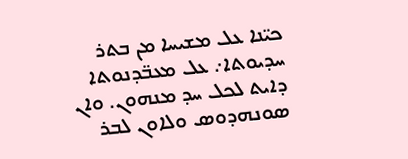ܟܝ̈ܢܐ ܥܠ ܡܫܝܚܐ ܡܢ ܒܬܪ ܚܕܝܘܬܐ܇ ܥܠ ܡܥܒ̈ܕܢܘܬܐ ܕܐܝܬ ܠܟܠ ܚܕ ܡܢܗܘܢ. ܘܐܢ ܣܘܢܗܕܘܣ ܘܠܐܘܢ ܠܒܪ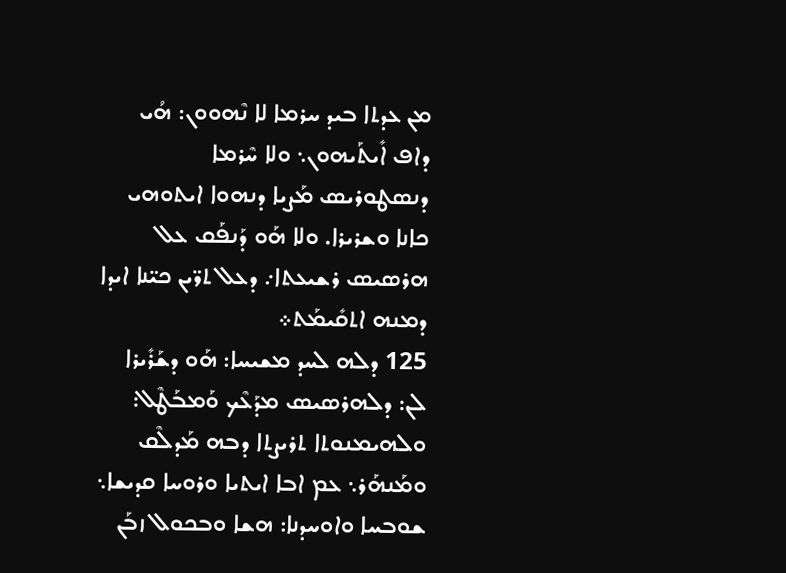ܡܢ ܥܕܬܐ ܒܝܕ ܚܪܡܐ ܠܐ ܢܶܗܘܘܢ: ܗܳܝ ܕܐܦ ܐܺܝܬܰܝܗܘܢ܆ ܘܠܐ ܚܶܪܡܐ ܕܢܣܛܘܪܝܣ ܡܰܨܝܐ ܕܢܗܘܐ ܐܝܬܘܗܝ ܟܐܢܐ ܘܫܪܝܪܐ. ܘܠܐ ܗܰܘ ܕܰܢܦܰܩ ܥܠ ܗܪܣܝܣ ܪܫܝܥܬܐ܇ ܕܥܠ ܬܖ̈ܝܢ ܟܝ̈ܢܐ ܐܝܕܐ ܕܡܢܗ ܐܬܩܺܝܡܰܬ܀
125 ܕܠܗ ܠܚܕ ܡܫܝܚܐ: ܗܰܘ ܕܫܰܪܺܝܪܐ ܠܢ: ܕܠܗܪܣܝܣ ܡܕܰܥܶܟ ܘܰܡܒܰܛܶܠ: ܘܠܗܝܡܢܘܬܐ ܬܪܝܨܬܐ ܕܒܗ ܡܰܕܠܶܩ ܘܡܰܢܗܰܪ܆ ܥܡ ܐܒܐ ܐܝܬܝܐ ܘܪܘܚܐ ܩܕܝܫܐ܆ ܫܘܒܚܐ ܘܐܘܚܕܢܐ: ܗܫܐ ܘܒܟܘܠ ܙܒܰܢ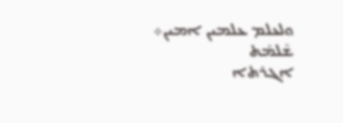ܘܠܥܠܡ ܥܠܡܝܢ ܐܡܝܢ܀
ܫܶܠܡܰܬ
ܐܓܪܬܐ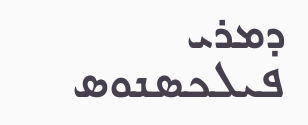ܕܡܪܝ ܦܝܠܟܣܢܘܣ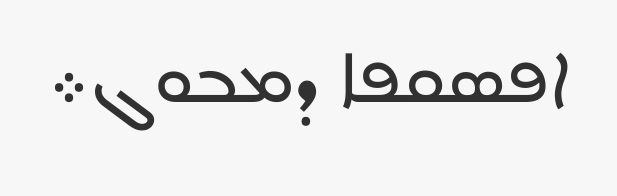ܐܦܣܩܦܐ ܕܡܒܘܓ܀